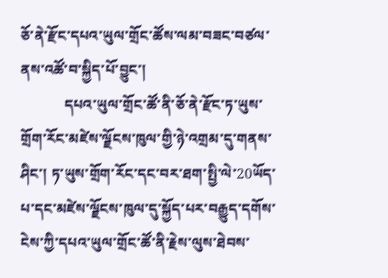ཅོ་ནེ་རྫོང་དཔའ་ཡུལ་གྲོང་ཚོས་ལམ་བཟང་བཙལ་ནས་འཚོ་བ་སྐྱིད་པོ་བྱུང་།
            དཔའ་ཡུལ་གྲོང་ཚོ་ནི་ཅོ་ནེ་རྫོང་ཏ་ཡུས་གྲོག་རོང་མཛེས་ལྗོངས་ཁུལ་གྱི་ཉེ་འགྲམ་དུ་གནས་ཤིང་། ཏ་ཡུས་གྲོག་རོང་དང་བར་ཐག་སྤྱི་ལེ་20ཡོད་པ་དང་མཛེས་ལྗོངས་ཁུལ་དུ་སྐྱོད་པར་བརྒྱུད་དགོས་ངེས་ཀྱི་དཔའ་ཡུལ་གྲོང་ཚོ་ནི་རྗེས་ལུས་ཐེབས་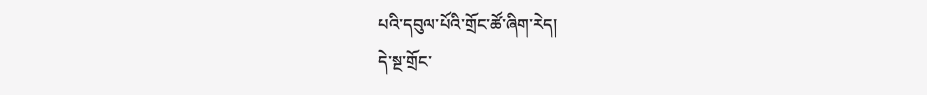པའི་དབུལ་པོའི་གྲོང་ཚོ་ཞིག་རེད།
དེ་སྔ་གྲོང་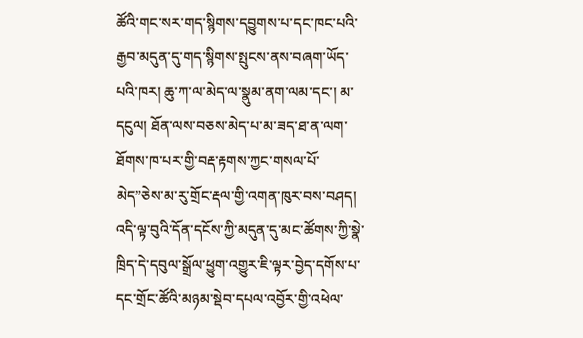ཚོའི་གང་སར་གད་སྙིགས་དབྱུགས་པ་དང་ཁང་པའི་རྒྱབ་མདུན་དུ་གད་སྙིགས་སྤུངས་ནས་བཞག་ཡོད་པའི་ཁར། ཆུ་ཀ་ལ་མེད་ལ་སྣུམ་ནག་ལམ་དང་། མ་དངུལ། ཐོན་ལས་བཅས་མེད་པ་མ་ཟད་ཐ་ན་ལག་ཐོགས་ཁ་པར་གྱི་བརྡ་རྟགས་ཀྱང་གསལ་པོ་མེད”ཅེས་མ་རུ་གྲོང་རྡལ་གྱི་འགན་ཁུར་བས་བཤད། འདི་ལྟ་བུའི་དོན་དངོས་ཀྱི་མདུན་དུ་མང་ཚོགས་ཀྱི་སྣེ་ཁྲིད་དེ་དབུལ་སྒྲོལ་ཕྱུག་འགྱུར་ཇི་ལྟར་བྱེད་དགོས་པ་དང་གྲོང་ཚོའི་མཉམ་སྡེབ་དཔལ་འབྱོར་གྱི་འཕེལ་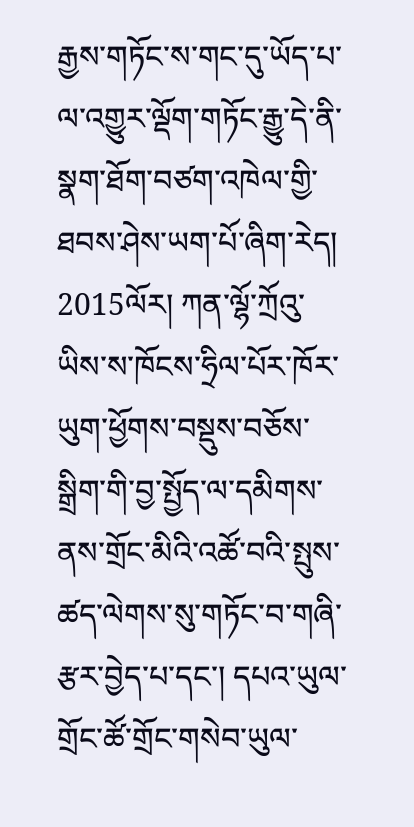རྒྱས་གཏོང་ས་གང་དུ་ཡོད་པ་ལ་འགྱུར་ལྡོག་གཏོང་རྒྱུ་དེ་ནི་སྣག་ཐོག་བཙག་འཁེལ་གྱི་ཐབས་ཤེས་ཡག་པོ་ཞིག་རེད།
2015ལོར། ཀན་ལྷོ་ཀྲོའུ་ཡིས་ས་ཁོངས་ཧྲིལ་པོར་ཁོར་ཡུག་ཕྱོགས་བསྡུས་བཅོས་སྒྲིག་གི་བྱ་སྤྱོད་ལ་དམིགས་ནས་གྲོང་མིའི་འཚོ་བའི་སྤུས་ཚད་ལེགས་སུ་གཏོང་བ་གཞི་རྩར་བྱེད་པ་དང་། དཔའ་ཡུལ་གྲོང་ཚོ་གྲོང་གསེབ་ཡུལ་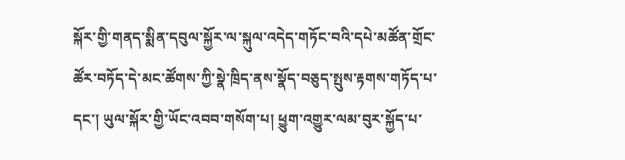སྐོར་གྱི་གནད་སྨིན་དབུལ་སྐྱོར་ལ་སྐུལ་འདེད་གཏོང་བའི་དཔེ་མཚོན་གྲོང་ཚོར་བཏོད་དེ་མང་ཚོགས་ཀྱི་སྣེ་ཁྲིད་ནས་སྣོད་བཅུད་སྤུས་རྟགས་གཏོད་པ་དང་། ཡུལ་སྐོར་གྱི་ཡོང་འབབ་གསོག་པ། ཕྱུག་འགྱུར་ལམ་བུར་སྐྱོད་པ་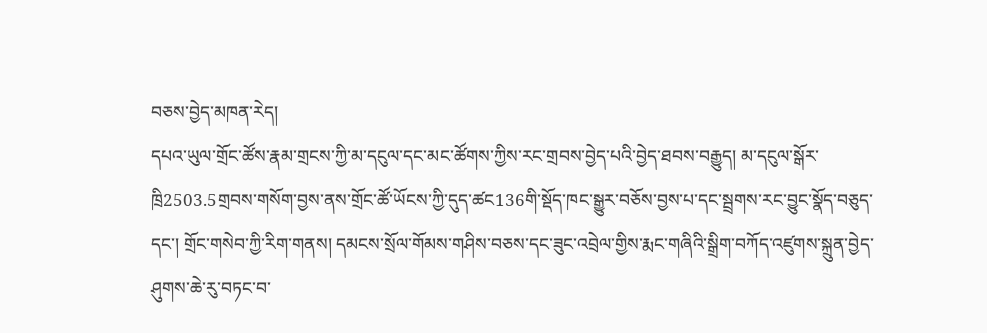བཅས་བྱེད་མཁན་རེད།
དཔའ་ཡུལ་གྲོང་ཚོས་རྣམ་གྲངས་ཀྱི་མ་དངུལ་དང་མང་ཚོགས་ཀྱིས་རང་གྲབས་བྱེད་པའི་བྱེད་ཐབས་བརྒྱུད། མ་དངུལ་སྒོར་ཁྲི2503.5གྲབས་གསོག་བྱས་ནས་གྲོང་ཚོ་ཡོངས་ཀྱི་དུད་ཚང136གི་སྡོད་ཁང་སྒྱུར་བཅོས་བྱས་པ་དང་སྦྲགས་རང་བྱུང་སྣོད་བཅུད་དང་། གྲོང་གསེབ་ཀྱི་རིག་གནས། དམངས་སྲོལ་གོམས་གཤིས་བཅས་དང་ཟུང་འབྲེལ་གྱིས་རྨང་གཞིའི་སྒྲིག་བཀོད་འཛུགས་སྐྲུན་བྱེད་ཤུགས་ཆེ་རུ་བཏང་བ་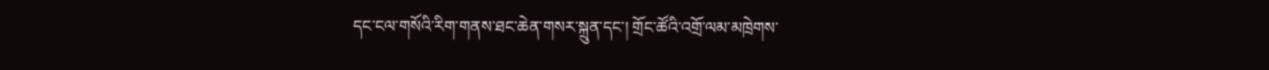དང་ངལ་གསོའི་རིག་གནས་ཐང་ཆེན་གསར་སྐྲུན་དང་། གྲོང་ཚོའི་འགྲོ་ལམ་མཁྲེགས་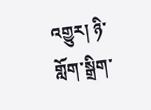འགྱུར། ཉི་གློག་སྒྲིག་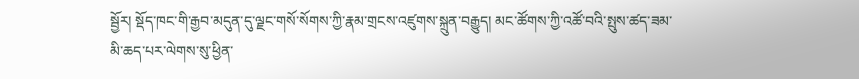སྦྱོར། སྡོད་ཁང་གི་རྒྱབ་མདུན་དུ་ལྗང་གསོ་སོགས་ཀྱི་རྣམ་གྲངས་འཛུགས་སྐྲུན་བརྒྱུད། མང་ཚོགས་ཀྱི་འཚོ་བའི་སྤུས་ཚད་ཟམ་མི་ཆད་པར་ལེགས་སུ་ཕྱིན་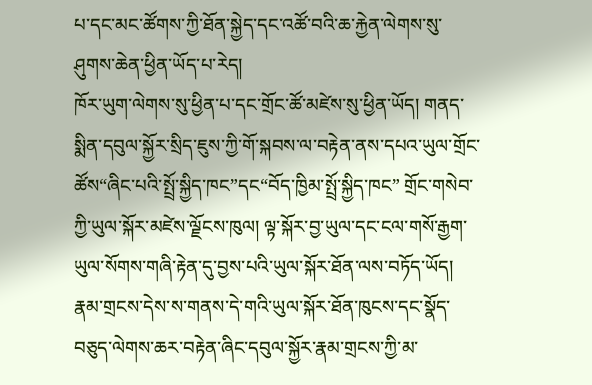པ་དང་མང་ཚོགས་ཀྱི་ཐོན་སྐྱེད་དང་འཚོ་བའི་ཆ་རྐྱེན་ལེགས་སུ་ཤུགས་ཆེན་ཕྱིན་ཡོད་པ་རེད།
ཁོར་ཡུག་ལེགས་སུ་ཕྱིན་པ་དང་གྲོང་ཚོ་མཛེས་སུ་ཕྱིན་ཡོད། གནད་སྨིན་དབུལ་སྐྱོར་སྲིད་ཇུས་ཀྱི་གོ་སྐབས་ལ་བརྟེན་ནས་དཔའ་ཡུལ་གྲོང་ཚོས“ཞིང་པའི་སྤྲོ་སྐྱིད་ཁང”དང“བོད་ཁྱིམ་སྤྲོ་སྐྱིད་ཁང” གྲོང་གསེབ་ཀྱི་ཡུལ་སྐོར་མཛེས་ལྗོངས་ཁུལ། ལྟ་སྐོར་བྱ་ཡུལ་དང་ངལ་གསོ་རྒྱག་ཡུལ་སོགས་གཞི་རྟེན་དུ་བྱས་པའི་ཡུལ་སྐོར་ཐོན་ལས་བཏོད་ཡོད།
རྣམ་གྲངས་དེས་ས་གནས་དེ་གའི་ཡུལ་སྐོར་ཐོན་ཁུངས་དང་སྣོད་བཅུད་ལེགས་ཆར་བརྟེན་ཞིང་དབུལ་སྐྱོར་རྣམ་གྲངས་ཀྱི་མ་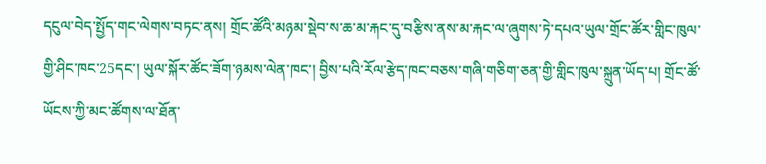དངུལ་བེད་སྤྱོད་གང་ལེགས་བཏང་ནས། གྲོང་ཚོའི་མཉམ་སྡེབ་ས་ཆ་མ་རྐང་དུ་བརྩིས་ནས་མ་རྐང་ལ་ཞུགས་ཏེ་དཔའ་ཡུལ་གྲོང་ཚོར་གླིང་ཁུལ་གྱི་ཤིང་ཁང་25དང་། ཡུལ་སྐོར་ཚོང་ཟོག་ཉམས་ལེན་ཁང་། བྱིས་པའི་རོལ་རྩེད་ཁང་བཅས་གཞི་གཅིག་ཅན་གྱི་གླིང་ཁུལ་སྐྲུན་ཡོད་པ། གྲོང་ཚོ་ཡོངས་ཀྱི་མང་ཚོགས་ལ་ཐོན་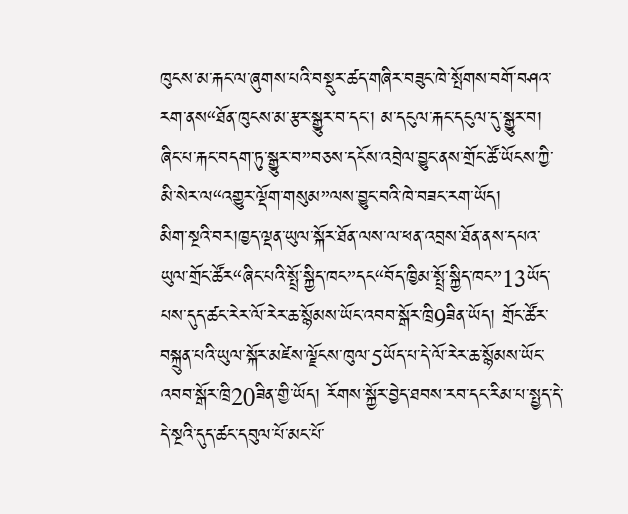ཁུངས་མ་རྐང་ལ་ཞུགས་པའི་བསྡུར་ཚད་གཞིར་བཟུང་ཁེ་སྤོགས་བགོ་བཤའ་རག་ནས“ཐོན་ཁུངས་མ་རྩར་སྒྱུར་བ་དང་། མ་དངུལ་རྐང་དངུལ་དུ་སྒྱུར་བ། ཞིང་པ་རྐང་བདག་ཏུ་སྒྱུར་བ”བཅས་དངོས་འབྲེལ་བྱུང་ནས་གྲོང་ཚོ་ཡོངས་ཀྱི་མི་སེར་ལ“འགྱུར་ལྡོག་གསུམ”ལས་བྱུང་བའི་ཁེ་བཟང་རག་ཡོད།
མིག་སྔའི་བར།ཁྱད་ལྡན་ཡུལ་སྐོར་ཐོན་ལས་ལ་ཕན་འབྲས་ཐོན་ནས་དཔའ་ཡུལ་གྲོང་ཚོར“ཞིང་པའི་སྤྲོ་སྐྱིད་ཁང”དང“བོད་ཁྱིམ་སྤྲོ་སྐྱིད་ཁང”13ཡོད་པས་དུད་ཚང་རེར་ལོ་རེར་ཆ་སྙོམས་ཡོང་འབབ་སྒོར་ཁྲི9ཟིན་ཡོད། གྲོང་ཚོར་བསྐྲུན་པའི་ཡུལ་སྐོར་མཛེས་ལྗོངས་ཁུལ་5ཡོད་པ་དེ་ལོ་རེར་ཆ་སྙོམས་ཡོང་འབབ་སྒོར་ཁྲི20ཟིན་གྱི་ཡོད། རོགས་སྐྱོར་བྱེད་ཐབས་རབ་དང་རིམ་པ་སྤྱད་དེ་དེ་སྔའི་དུད་ཚང་དབུལ་པོ་མང་པོ་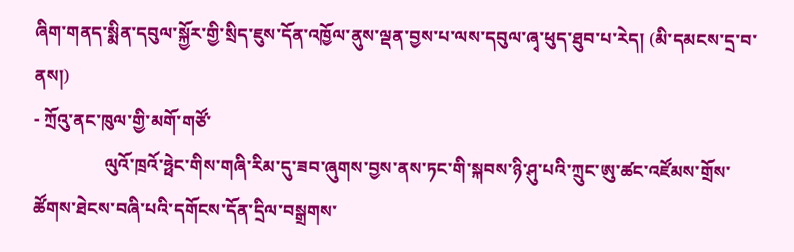ཞིག་གནད་སྨིན་དབུལ་སྐྱོར་གྱི་སྲིད་ཇུས་དོན་འཁྱོལ་ནུས་ལྡན་བྱས་པ་ལས་དབུལ་ཞྭ་ཕུད་ཐུབ་པ་རེད། (མི་དམངས་དྲ་བ་ནས།)
- ཀྲོའུ་ནང་ཁུལ་གྱི་མགོ་གཙོ་
                ལུའོ་ཁྲའོ་ཧྥེང་གིས་གཞི་རིམ་དུ་ཟབ་ཞུགས་བྱས་ནས་ཏང་གི་སྐབས་ཉི་ཤུ་པའི་ཀྲུང་ཨུ་ཚང་འཛོམས་གྲོས་ཚོགས་ཐེངས་བཞི་པའི་དགོངས་དོན་དྲིལ་བསྒྲགས་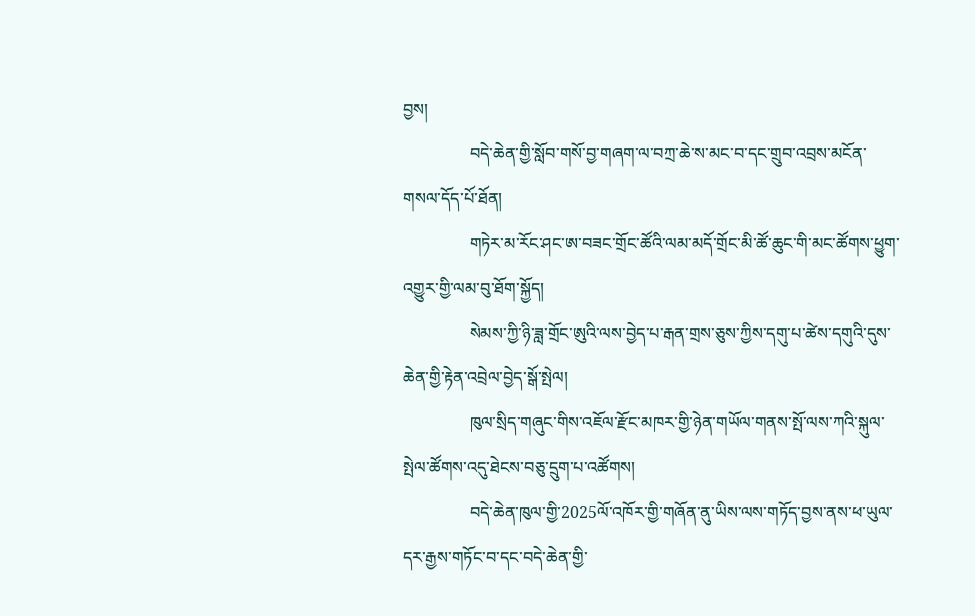བྱས།
                བདེ་ཆེན་གྱི་སློབ་གསོ་བྱ་གཞག་ལ་བཀྲ་ཆེ་ས་མང་བ་དང་གྲུབ་འབྲས་མངོན་གསལ་དོད་པོ་ཐོན།
                གཏེར་མ་རོང་ཤང་ཨ་བཟང་གྲོང་ཚོའི་ལམ་མདོ་གྲོང་མི་ཚོ་ཆུང་གི་མང་ཚོགས་ཕྱུག་འགྱུར་གྱི་ལམ་བུ་ཐོག་སྐྱོད།
                སེམས་ཀྱི་ཉི་ཟླ་གྲོང་ཨུའི་ལས་བྱེད་པ་རྒན་གྲས་ཅུས་ཀྱིས་དགུ་པ་ཚེས་དགུའི་དུས་ཆེན་གྱི་རྟེན་འབྲེལ་བྱེད་སྒོ་སྤེལ།
                ཁུལ་སྲིད་གཞུང་གིས་འཇོལ་རྫོང་མཁར་གྱི་ཉེན་གཡོལ་གནས་སྤོ་ལས་ཀའི་སྐུལ་སྤེལ་ཚོགས་འདུ་ཐེངས་བཅུ་དྲུག་པ་འཚོགས།
                བདེ་ཆེན་ཁུལ་གྱི་2025ལོ་འཁོར་གྱི་གཞོན་ནུ་ཡིས་ལས་གཏོད་བྱས་ནས་ཕ་ཡུལ་དར་རྒྱས་གཏོང་བ་དང་བདེ་ཆེན་གྱི་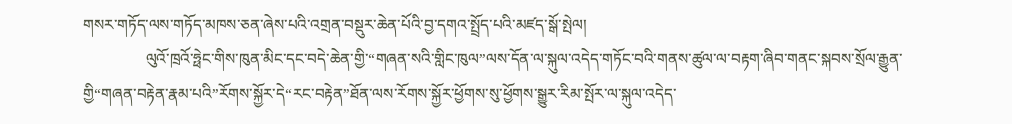གསར་གཏོད་ལས་གཏོད་མཁས་ཅན་ཞེས་པའི་འགྲན་བསྡུར་ཆེན་པོའི་བྱ་དགའ་སྤྲོད་པའི་མཛད་སྒོ་སྤེལ།
                ལུའོ་ཁྲའོ་ཧྥེང་གིས་ཁུན་མིང་དང་བདེ་ཆེན་གྱི་“གཞན་སའི་གླིང་ཁུལ”ལས་དོན་ལ་སྐུལ་འདེད་གཏོང་བའི་གནས་ཚུལ་ལ་བརྟག་ཞིབ་གནང་སྐབས་སྲོལ་རྒྱུན་གྱི“གཞན་བརྟེན་རྣམ་པའི”རོགས་སྐྱོར་དེ“རང་བརྟེན”ཐོན་ལས་རོགས་སྐྱོར་ཕྱོགས་སུ་ཕྱོགས་སྒྱུར་རིམ་སྤོར་ལ་སྐུལ་འདེད་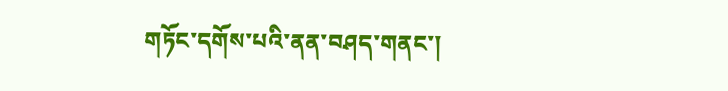གཏོང་དགོས་པའི་ནན་བཤད་གནང་།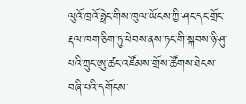ལུའོ་ཁྲའོ་ཧྥེང་གིས་ཁུལ་ཡོངས་ཀྱི་ཤང་དང་གྲོང་རྡལ་ཁག་ཅིག་ཏུ་ཕེབས་ནས་ཏང་གི་སྐབས་ཉི་ཤུ་པའི་ཀྲུང་ཨུ་ཚང་འཛོམས་གྲོས་ཚོགས་ཐེངས་བཞི་པའི་དགོངས་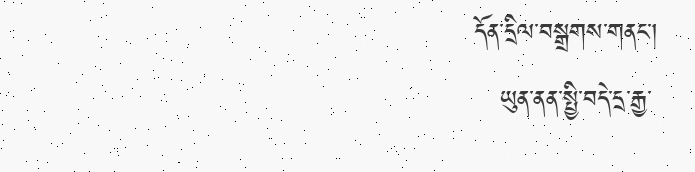དོན་དྲིལ་བསྒྲགས་གནང་།
   ཡུན་ནན་སྤྱི་བདེ་དྲ་རྒྱ་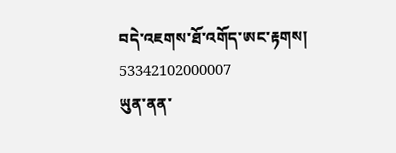བདེ་འཇགས་ཐོ་འགོད་ཨང་རྟགས། 53342102000007
ཡུན་ནན་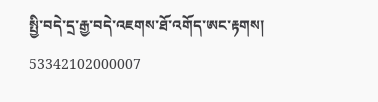སྤྱི་བདེ་དྲ་རྒྱ་བདེ་འཇགས་ཐོ་འགོད་ཨང་རྟགས། 53342102000007